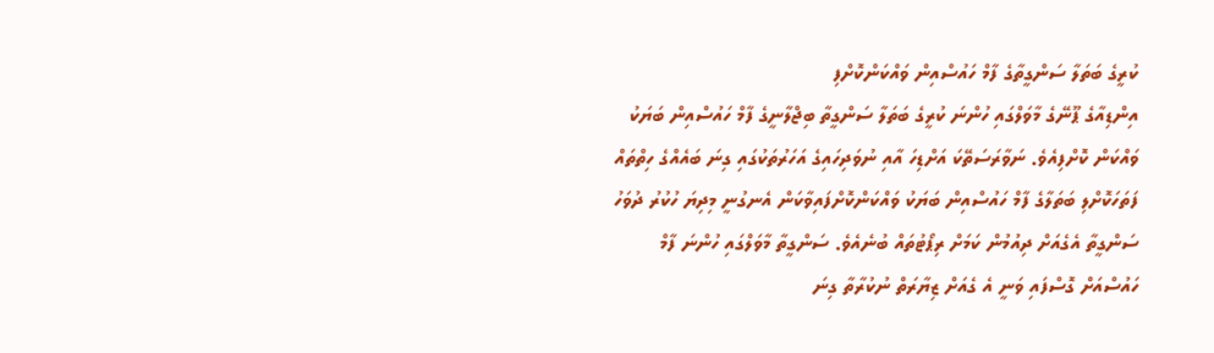ކުރީގެ ބަތަލާ ސަންގީތާގެ ފާމް ހައުސްއިން ވައްކަންކޮށްފި
އިންޑިއާގެ ޕޫނޭގެ މާވަލްގައި ހުންނަ ކުރީގެ ބަތަލާ ސަންގީތާ ބިޖްލާނީގެ ފާމް ހައުސްއިން ބަޔަކު ވައްކަން ކޮށްފިއެވެ. ނަވާރަސަތޭކަ އަށްޑިހަ އާއި ނުވަދިހައިގެ އަހަރުތަކުގައި ގިނަ ބައެއްގެ ހިތްތައް ފަތަހަކޮށްލި ބަތަލާގެ ފާމް ހައުސްއިން ބަޔަކު ވައްކަންކޮށްފައިވާކަން އެނގުނީ މިދިޔަ ހުކުރު ދުވަހު ސަންގީތާ އެގެއަށް ދިއުމުން ކަމަށް ރިޕޯޓުތައް ބުނެއެވެ. ސަންގީތާ މާވަލްގައި ހުންނަ ފާމް ހައުސްއަށް ގޮސްފައި ވަނީ އެ ގެއަށް ޒިޔާރަތް ނުކުރާތާ ގިނަ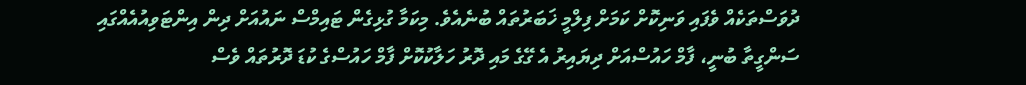ދުވަސްތަކެއް ވެފައި ވަނިކޮށް ކަމަށް ފިލްމީ ޚަބަރުތައް ބުނެއެވެ. މިކަމާ ގުޅިގެން ޓައިމްސް ނައުއަށް ދިން އިންޓަވިއުއެއްގައި ސަންގީތާ ބުނީ، ފާމް ހައުސްއަށް ދިޔައިރު އެ ގޭގެ މައި ދޮރު ހަލާކުކޮށް ފާމް ހައުސްގެ ކުޑަ ދޮރުތައް ވެސް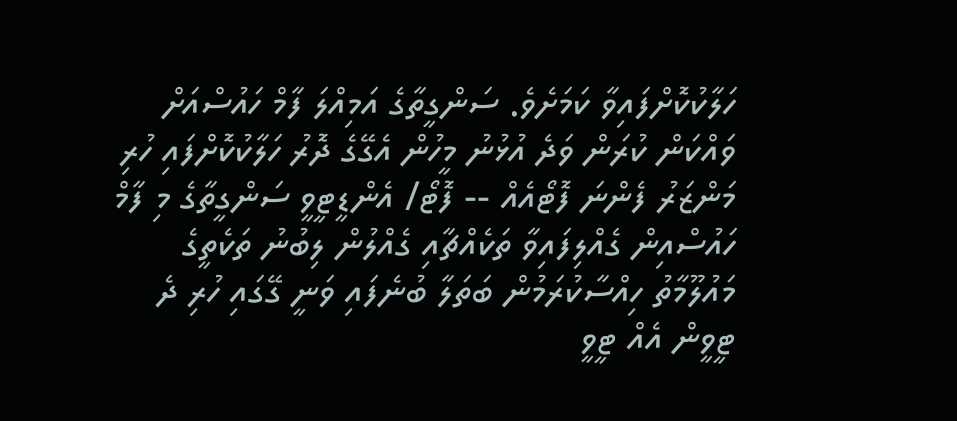ހަލާކުކޮށްފައިވާ ކަމަށެވެ. ސަންގީތާގެ އަމިއްލަ ފާމް ހައުސްއަށް ވައްކަން ކުރަން ވަދެ އުޅުނު މީހުން އެގޭގެ ދޮރު ހަލާކުކޮށްފައި ހުރި މަންޒަރު ފެންނަ ފޮޓޯއެއް -- ފޮޓޯ/ އެންޑީޓީވީ ސަންގީތާގެ މި ފާމް ހައުސްއިން ގެއްލިފައިވާ ތަކެއްޗާއި ގެއްލުން ލިބުނު ތަކެތީގެ މައުލޫމާތު ހިއްސާކުރަމުން ބަތަލާ ބުނެފައި ވަނީ ގޭގައި ހުރި ދެ ޓީވީން އެއް ޓީވީ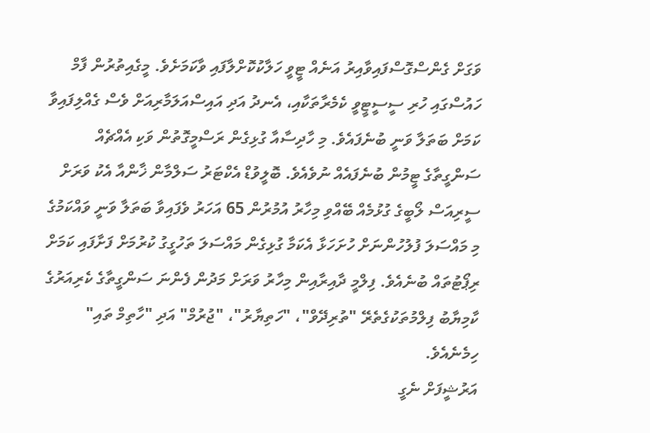ވަގަށް ގެންސްގޮސްފައިވާއިރު އަނެއް ޓީވީ ހަލާކުކޮށްލާފައި ވާކަމަށެވެ. މީގެއިތުރުން ފާމް ހައުސްގައި ހުރި ސީސީޓީވީ ކެމެރާތަކާއި، އެނދު އަދި އައިސްއަލަމާރިއަށް ވެސް ގެއްލިފައިވާ ކަމަށް ބަތަލާ ވަނީ ބުނެފައެވެ. މި ހާދިސާއާ ގުޅިގެން ރަސްމީގޮތުން ވަކި އެއްޗެއް ސަންގީތާގެ ޓީމުން ބުނެފައެއް ނުވެއެވެ. ބޮލީވުޑް އެކްޓަރު ސަލްމާން ޚާންއާ އެކު ވަރަށް ސީރިއަސް ލޯބީގެ ގުޅުމެއް ބޭއްވި މިހާރު އުމުރުން 65 އަހަރު ވެފައިވާ ބަތަލާ ވަނީ ވައްކަމުގެ މި މައްސަލަ ފުލުހުންނަށް ހުށަހަޅާ އެކަމާ ގުޅިގެން މައްސަލަ ތަހުގީގު ކުރުމަށް ފަށާފައި ކަމަށް ރިޕޯޓުތައް ބުނެއެވެ. ފިލްމީ ދާއިރާއިން މިހާރު ވަރަށް މަދުން ފެންނަ ސަންގީތާގެ ކެރިއަރުގެ ކާމިޔާބު ފިލްމުތަކުގެތެރޭ "ތުރިދޭވް"، "ހަތިޔާރު"، "ޖުރުމް" އަދި "ހާތިމް ތައި" ހިމެނެއެވެ.
އަރުޝީފަށް ނެގީ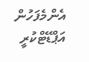އެންމެފަހުން އަޕްޑޭޓްކުރީ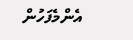އެންމެފަހުން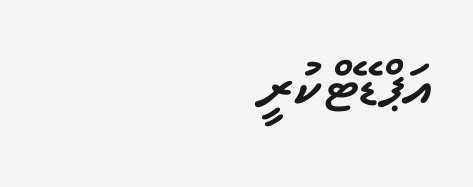އަޕްޑޭޓްކުރީ